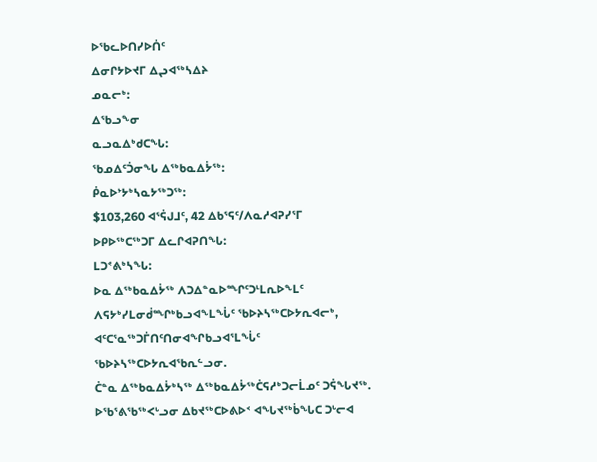ᐅᖃᓚᐅᑎᓯᐅᑏᑦ
ᐃᓂᒋᔭᐅᔪᒥ ᐃᖢᐊᖅᓴᐃᔨ
ᓄᓇᓕᒃ:
ᐃᖃᓗᖕᓂ
ᓇᓗᓇᐃᒃᑯᑕᖓ:
ᖃᓄᐃᑦᑑᓂᖓ ᐃᖅᑲᓇᐃᔮᖅ:
ᑮᓇᐅᔾᔭᒃᓴᓇᔭᖅᑐᖅ:
$103,260 ᐊᕐᕌᒍᒧᑦ, 42 ᐃᑲᕐᕋᑦ/ᐱᓇᓱᐊᕈᓯᕐᒥ
ᐅᑭᐅᖅᑕᖅᑐᒥ ᐃᓚᒋᐊᕈᑎᖓ:
ᒪᑐᕝᕕᒃᓴᖓ:
ᐅᓇ ᐃᖅᑲᓇᐃᔮᖅ ᐱᑐᐃᓐᓇᐅᙱᑦᑐᒻᒪᕆᐅᖕᒪᑦ ᐱᕋᔭᒃᓯᒪᓂᑰᙱᒃᑲᓗᐊᖕᒪᖔᑦ ᖃᐅᔨᓴᖅᑕᐅᔭᕆᐊᓕᒃ, ᐊᑦᑕᕐᓇᖅᑐᒦᑎᑦᑎᓂᐊᖏᑲᓗᐊᕐᒪᖔᑦ ᖃᐅᔨᓴᖅᑕᐅᔭᕆᐊᖃᕆᓪᓗᓂ.
ᑖᓐᓇ ᐃᖅᑲᓇᐃᔮᒃᓴᖅ ᐃᖅᑲᓇᐃᔮᖅᑖᕋᓱᒃᑐᓕᒫᓄᑦ ᑐᕌᖓᔪᖅ.
ᐅᖃᕐᕕᖃᖅᐸᒡᓗᓂ ᐃᑲᔪᖅᑕᐅᕕᐅᑉ ᐊᖓᔪᖅᑳᖓᑕ ᑐᒡᓕᐊ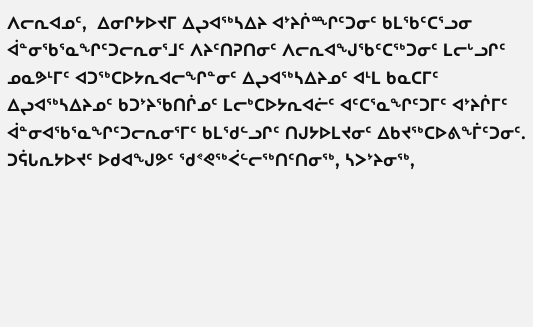ᐱᓕᕆᐊᓄᑦ,  ᐃᓂᒋᔭᐅᔪᒥ ᐃᖢᐊᖅᓴᐃᔨ ᐊᔾᔨᒌᙱᑦᑐᓂᑦ ᑲᒪᖃᑦᑕᕐᓗᓂ ᐋᓐᓂᖃᕐᓇᖏᑦᑐᓕᕆᓂᕐᒧᑦ ᐱᔨᑦᑎᕈᑎᓂᑦ ᐱᓕᕆᐊᖑᖃᑦᑕᖅᑐᓂᑦ ᒪᓕᒡᓗᒋᑦ  ᓄᓇᕗᒻᒥᑦ ᐊᑐᖅᑕᐅᔭᕆᐊᓕᖏᓐᓂᑦ ᐃᖢᐊᖅᓴᐃᔨᓄᑦ ᐊᒻᒪ ᑲᓇᑕᒥᑦ ᐃᖢᐊᖅᓴᐃᔨᓄᑦ ᑲᑐᔾᔨᖃᑎᒌᓄᑦ ᒪᓕᒃᑕᐅᔭᕆᐊᓖᑦ ᐊᑦᑕᕐᓇᖏᑦᑐᒥᑦ ᐊᔾᔨᒌᒥᑦ ᐋᓐᓂᐊᖃᕐᓇᖏᑦᑐᓕᕆᓂᕐᒥᑦ ᑲᒪᖁᓪᓗᒋᑦ ᑎᒍᔭᐅᒪᔪᓂᑦ ᐃᑲᔪᖅᑕᐅᕕᖕᒦᑦᑐᓂᑦ.  ᑐᕌᒐᕆᔭᐅᔪᑦ ᐅᑯᐊᖑᕗᑦ ᖁᕝᕙᖅᐹᓪᓕᖅᑎᑦᑎᓂᖅ, ᓴᐳᔾᔨᓂᖅ,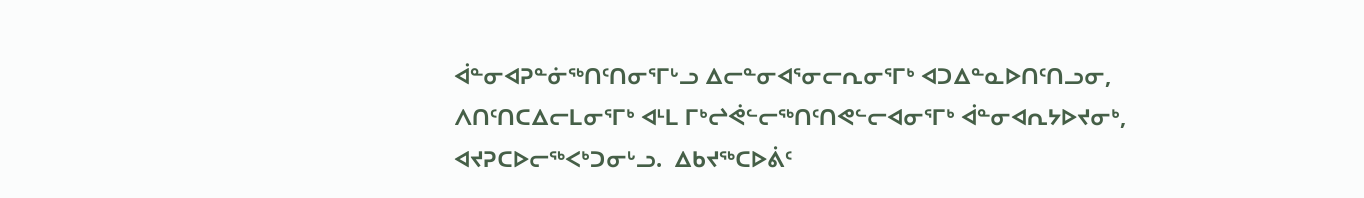ᐋᓐᓂᐊᕈᓐᓃᖅᑎᑦᑎᓂᕐᒥᒡᓗ ᐃᓕᓐᓂᐊᕐᓂᓕᕆᓂᕐᒥᒃ ᐊᑐᐃᓐᓇᐅᑎᑦᑎᓗᓂ, ᐱᑎᑦᑎᑕᐃᓕᒪᓂᕐᒥᒃ ᐊᒻᒪ ᒥᒃᖠᕚᓪᓕᖅᑎᑦᑎᕙᓪᓕᐊᓂᕐᒥᒃ ᐋᓐᓂᐊᕆᔭᐅᔪᓂᒃ, ᐊᔪᕈᑕᐅᓕᖅᐸᒃᑐᓂᒡᓗ.  ᐃᑲᔪᖅᑕᐅᕖᑦ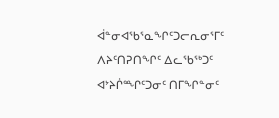ᐋᓐᓂᐊᖃᕐᓇᖏᑦᑐᓕᕆᓂᕐᒥᑦ ᐱᔨᑦᑎᕈᑎᖏᑦ ᐃᓚᖃᖅᑐᑦ ᐊᔾᔨᒌᙱᑦᑐᓂᑦ ᑎᒥᖏᓐᓂᑦ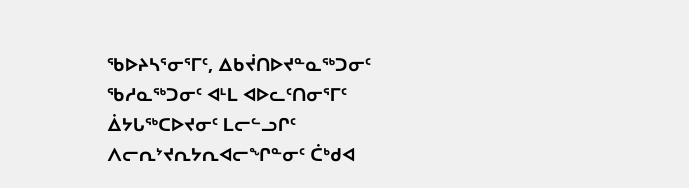ᖃᐅᔨᓴᕐᓂᕐᒥᑦ, ᐃᑲᔫᑎᐅᔪᓐᓇᖅᑐᓂᑦ ᖃᓱᓇᖅᑐᓂᑦ ᐊᒻᒪ ᐊᐅᓚᑦᑎᓂᕐᒥᑦ ᐄᔭᒐᖅᑕᐅᔪᓂᑦ ᒪᓕᓪᓗᒋᑦ ᐱᓕᕆᔾᔪᕆᔭᕆᐊᓕᖏᓐᓂᑦ ᑖᒃᑯᐊ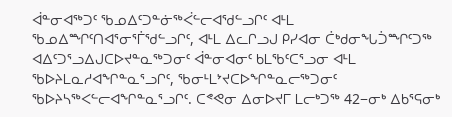ᐋᓐᓂᐊᖅᑐᑦ ᖃᓄᐃᑦᑐᓐᓃᖅᐹᓪᓕᐊᖁᓪᓗᒋᑦ ᐊᒻᒪ ᖃᓄᐃᙱᑦᑎᐊᕐᓂᕐᒦᖁᓪᓗᒋᑦ, ᐊᒻᒪ ᐃᓚᒋᓗᒍ ᑭᓯᐊᓂ ᑖᒃᑯᓂᖓᑑᙱᑦᑐᖅ ᐊᐃᑦᑐᕐᓗᐃᒍᑕᐅᔪᓐᓇᖅᑐᓂᑦ ᐋᓐᓂᐊᓂᑦ ᑲᒪᖃᑦᑕᕐᓗᓂ ᐊᒻᒪ ᖃᐅᔨᒪᓇᓱᐊᖏᓐᓇᕐᓗᒋᑦ, ᖃᓂᒻᒪᔾᔪᑕᐅᖏᓐᓇᓕᖅᑐᓂᑦ ᖃᐅᔨᓴᖅᐸᓪᓕᐊᖏᓐᓇᕐᓗᒋᑦ. ᑕᕝᕙᓂ ᐃᓂᐅᔪᒥ ᒪᓕᒃᑐᖅ 42−ᓂᒃ ᐃᑲᕐᕋᓂᒃ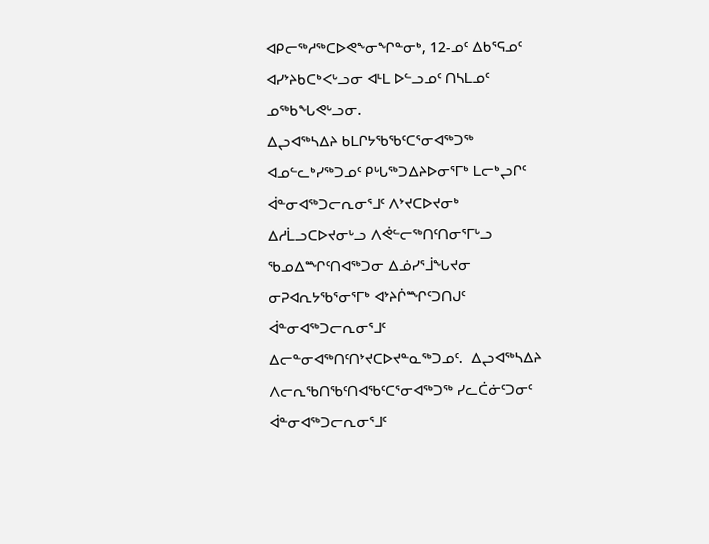ᐊᑭᓕᖅᓱᖅᑕᐅᕙᖕᓂᖏᓐᓂᒃ, 12-ᓄᑦ ᐃᑲᕐᕋᓄᑦ ᐊᓯᔾᔨᑲᑕᒃᐸᒡᓗᓂ ᐊᒻᒪ ᐅᓪᓗᓄᑦ ᑎᓴᒪᓄᑦ ᓄᖅᑲᖓᕙᒡᓗᓂ.
ᐃᖢᐊᖅᓴᐃᔨ ᑲᒪᒋᔭᖃᖃᑦᑕᕐᓂᐊᖅᑐᖅ ᐊᓄᓪᓚᒃᓯᖅᑐᓄᑦ ᑭᒡᒐᖅᑐᐃᔨᐅᓂᕐᒥᒃ ᒪᓕᒃᖢᒋᑦ ᐋᓐᓂᐊᖅᑐᓕᕆᓂᕐᒧᑦ ᐱᔾᔪᑕᐅᔪᓂᒃ ᐃᓱᒫᓗᑕᐅᔪᓂᒡᓗ ᐱᕚᓪᓕᖅᑎᑦᑎᓂᕐᒥᒡᓗ ᖃᓄᐃᙱᑦᑎᐊᖅᑐᓂ ᐃᓅᓯᕐᒨᖓᔪᓂ ᓂᕈᐊᕆᔭᖃᕐᓂᕐᒥᒃ ᐊᔾᔨᒌᙱᑦᑐᑎᒍᑦ ᐋᓐᓂᐊᖅᑐᓕᕆᓂᕐᒧᑦ ᐃᓕᓐᓂᐊᖅᑎᑦᑎᔾᔪᑕᐅᔪᓐᓇᖅᑐᓄᑦ.  ᐃᖢᐊᖅᓴᐃᔨ ᐱᓕᕆᖃᑎᖃᑦᑎᐊᖃᑦᑕᕐᓂᐊᖅᑐᖅ ᓯᓚᑖᓃᑦᑐᓂᑦ ᐋᓐᓂᐊᖅᑐᓕᕆᓂᕐᒧᑦ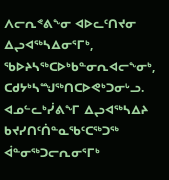ᐱᓕᕆᕝᕕᖕᓂ ᐊᐅᓚᑦᑎᔪᓂ ᐃᖢᐊᖅᓴᐃᓂᕐᒥᒃ, ᖃᐅᔨᓴᖅᑕᐅᒃᑲᓐᓂᕆᐊᓕᖕᓂᒃ, ᑕᑯᔭᒃᓴᙳᖅᑎᑕᐅᕙᒃᑐᓂᒡᓗ. ᐊᓄᓪᓚᒃᓰᕕᖕᒥ ᐃᖢᐊᖅᓴᐃᔨ ᑲᔪᓯᑎᑦᑏᓐᓇᖃᑦᑕᖅᑐᖅ ᐋᓐᓂᖅᑐᓕᕆᓂᕐᒥᒃ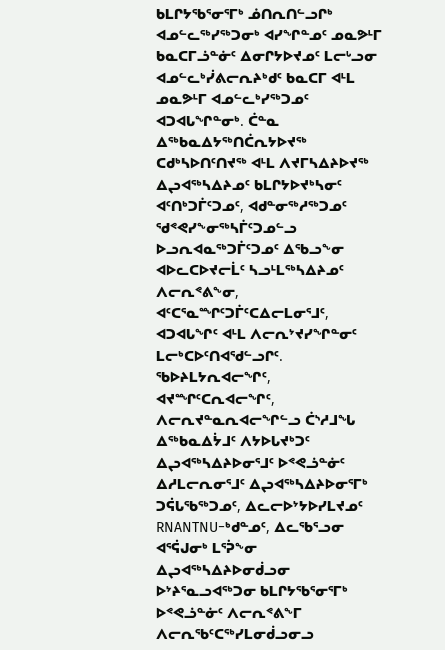ᑲᒪᒋᔭᖃᕐᓂᕐᒥᒃ ᓅᑎᕆᑎᓪᓗᒋᒃ ᐊᓄᓪᓚᖅᓯᖅᑐᓂᒃ ᐊᓯᖏᓐᓄᑦ ᓄᓇᕗᒻᒥ ᑲᓇᑕᒥᓘᓐᓃᑦ ᐃᓂᒋᔭᐅᔪᓄᑦ ᒪᓕᒡᓗᓂ ᐊᓄᓪᓚᒃᓰᕕᓕᕆᔨᒃᑯᑦ ᑲᓇᑕᒥ ᐊᒻᒪ ᓄᓇᕗᒻᒥ ᐊᓄᓪᓚᒃᓯᖅᑐᓄᑦ ᐊᑐᐊᒐᖏᓐᓂᒃ. ᑖᓐᓇ ᐃᖅᑲᓇᐃᔭᖅᑎᑖᕆᔭᐅᔪᖅ ᑕᑯᒃᓴᐅᑎᑦᑎᔪᖅ ᐊᒻᒪ ᐱᔪᒥᓴᐃᔨᐅᔪᖅ ᐃᖢᐊᖅᓴᐃᔨᓄᑦ ᑲᒪᒋᔭᐅᔪᒃᓴᓂᑦ ᐊᑦᑎᒃᑐᒦᑦᑐᓄᑦ, ᐊᑯᓐᓂᖅᓱᖅᑐᓄᑦ ᖁᕝᕙᓯᖕᓂᖅᓴᒦᑦᑐᓄᓪᓗ ᐅᓗᕆᐊᓇᖅᑐᒦᑦᑐᓄᑦ ᐃᖃᓗᖕᓂ ᐊᐅᓚᑕᐅᔪᓕᒫᑦ ᓴᓗᒻᒪᖅᓴᐃᔨᓄᑦ ᐱᓕᕆᕝᕕᖕᓂ, ᐊᑦᑕᕐᓇᙱᑦᑐᒦᑦᑕᐃᓕᒪᓂᕐᒧᑦ, ᐊᑐᐊᒐᖏᑦ ᐊᒻᒪ ᐱᓕᕆᔾᔪᓯᖏᓐᓂᑦ ᒪᓕᒃᑕᐅᑦᑎᐊᖁᓪᓗᒋᑦ.
ᖃᐅᔨᒪᔭᕆᐊᓕᖏᑦ, ᐊᔪᙱᑦᑕᕆᐊᓕᖏᑦ, ᐱᓕᕆᔪᓐᓇᕆᐊᓕᖏᓪᓗ ᑖᔅᓱᒧᖓ ᐃᖅᑲᓇᐃᔮᒧᑦ ᐱᔭᐅᒐᔪᒃᑐᑦ ᐃᖢᐊᖅᓴᐃᔨᐅᓂᕐᒧᑦ ᐅᕝᕙᓘᓐᓃᑦ ᐃᓱᒪᓕᕆᓂᕐᒧᑦ ᐃᖢᐊᖅᓴᐃᔨᐅᓂᕐᒥᒃ ᑐᕌᒐᖃᖅᑐᓄᑦ, ᐃᓚᓕᐅᔾᔭᐅᓯᒪᔪᓄᑦ RNANTNU−ᒃᑯᓐᓄᑦ, ᐃᓚᖃᕐᓗᓂ ᐊᕐᕌᒍᓂᒃ ᒪᕐᕉᖕᓂ ᐃᖢᐊᖅᓴᐃᔨᐅᓂᑰᓗᓂ ᐅᔾᔨᕐᓇᓗᐊᖅᑐᓂ ᑲᒪᒋᔭᖃᕐᓂᕐᒥᒃ ᐅᕝᕙᓘᓐᓃᑦ ᐱᓕᕆᕝᕕᖕᒥ ᐱᓕᕆᖃᑦᑕᖅᓯᒪᓂᑰᓗᓂᓗ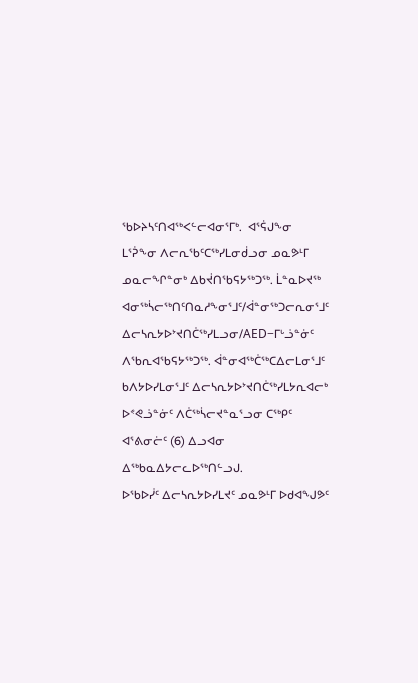ᖃᐅᔨᓴᑦᑎᐊᖅᐸᓪᓕᐊᓂᕐᒥᒃ.  ᐊᕐᕌᒍᖕᓂ ᒪᕐᕉᖕᓂ ᐱᓕᕆᖃᑦᑕᖅᓯᒪᓂᑰᓗᓂ ᓄᓇᕗᒻᒥ ᓄᓇᓕᖏᓐᓂᒃ ᐃᑲᔫᑎᖃᕋᔭᖅᑐᖅ. ᒫᓐᓇᐅᔪᖅ ᐊᓂᖅᓵᓕᖅᑎᑦᑎᓇᓱᖕᓂᕐᒧᑦ/ᐋᓐᓂᖅᑐᓕᕆᓂᕐᒧᑦ ᐃᓕᓴᕆᔭᐅᔾᔪᑎᑖᖅᓯᒪᓗᓂ/AED−ᒥᒡᓘᓐᓃᑦ ᐱᖃᕆᐊᖃᕋᔭᖅᑐᖅ. ᐋᓐᓂᐊᖅᑖᖅᑕᐃᓕᒪᓂᕐᒧᑦ ᑲᐱᔭᐅᓯᒪᓂᕐᒧᑦ ᐃᓕᓴᕆᔭᐅᔾᔪᑎᑖᖅᓯᒪᔭᕆᐊᓕᒃ ᐅᕝᕙᓘᓐᓃᑦ ᐱᑖᖅᓵᓕᔪᓐᓇᕐᓗᓂ ᑕᖅᑭᑦ ᐊᕐᕕᓂᓖᑦ (6) ᐃᓗᐊᓂ ᐃᖅᑲᓇᐃᔭᓕᓚᐅᖅᑎᓪᓗᒍ.
ᐅᖃᐅᓰᑦ ᐃᓕᓴᕆᔭᐅᓯᒪᔪᑦ ᓄᓇᕗᒻᒥ ᐅᑯᐊᖑᕗᑦ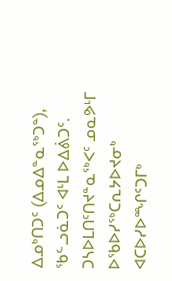ᐃᓄᒃᑎᑐᑦ (ᐃᓄᐃᓐᓇᖅᑐᓐ), ᖃᓪᓗᓈᑐᑦ ᐊᒻᒪ ᐅᐃᕖᑐᑦ.  ᑐᓴᐅᒪᑎᑦᑎᔪᓐᓇᖅᐸᑦ ᓄᓇᕗᒻᒥ ᐅᖃᐅᓯᖅᑕᕆᔭᐅᔪᓂᒃ ᐊᑕᐅᓯᐅᙱᑦᑐᒥᒃ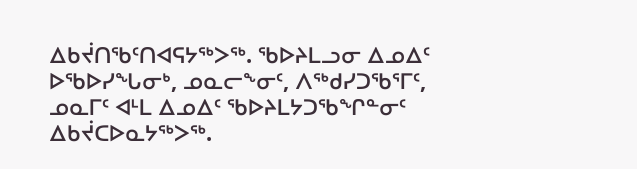ᐃᑲᔫᑎᖃᑦᑎᐊᕋᔭᖅᐳᖅ. ᖃᐅᔨᒪᓗᓂ ᐃᓄᐃᑦ ᐅᖃᐅᓯᖓᓂᒃ, ᓄᓇᓕᖕᓂᑦ, ᐱᖅᑯᓯᑐᖃᕐᒥᑦ, ᓄᓇᒥᑦ ᐊᒻᒪ ᐃᓄᐃᑦ ᖃᐅᔨᒪᔭᑐᖃᖏᓐᓂᑦ ᐃᑲᔫᑕᐅᓇᔭᖅᐳᖅ.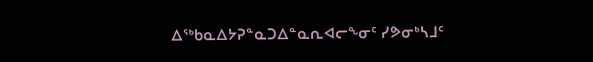ᐃᖅᑲᓇᐃᔭᕈᓐᓇᑐᐃᓐᓇᕆᐊᓕᖕᓂᑦ ᓯᕗᓂᒃᓴᒧᑦ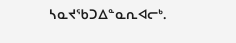ᓴᓇᔪᖃᑐᐃᓐᓇᕆᐊᓕᒃ.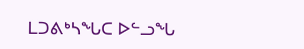ᒪᑐᕕᒃᓴᖓᑕ ᐅᓪᓗᖓ